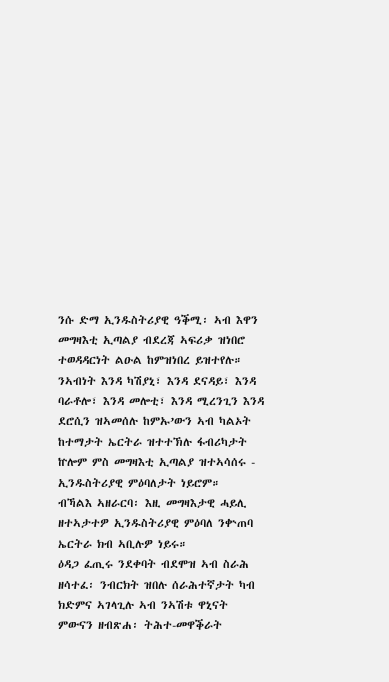ንሱ ድማ ኢንዱስትሪያዊ ዓቕሚ፡ ኣብ እዋን መግዛእቲ ኢጣልያ ብደረጃ ኣፍሪቃ ዝነበሮ ተወዳዳርነት ልዑል ከምዝነበረ ይዝተየሉ።
ንኣብነት እንዳ ካሽያኒ፣ እንዳ ደናዳይ፣ እንዳ ባራቶሎ፣ እንዳ መሎቲ፣ እንዳ ሚረንጊን እንዳ ደሮሲን ዝኣመሰሉ ከምኡ’ውን ኣብ ካልኦት ከተማታት ኤርትራ ዝተተኽሉ ፋብሪካታት ኵሎም ምስ መግዛእቲ ኢጣልያ ዝተኣሳሰሩ - ኢንዱስትሪያዊ ምዕባለታት ነይሮም።
ብኻልእ ኣዘራርባ፡ እዚ መግዛእታዊ ሓይሊ ዘተኣታተዎ ኢንዱስትሪያዊ ምዕባለ ንቍጠባ ኤርትራ ክብ ኣቢሉዎ ነይሩ።
ዕዳጋ ፈጢሩ ንደቀባት ብደሞዝ ኣብ ስራሕ ዘሳተፈ፡ ንብርክት ዝበሉ ሰራሕተኛታት ካብ ክድምና ኣገላጊሉ ኣብ ንኣሽቱ ዋኒናት ምውናን ዘብጽሐ፡ ትሕተ-መዋቕራት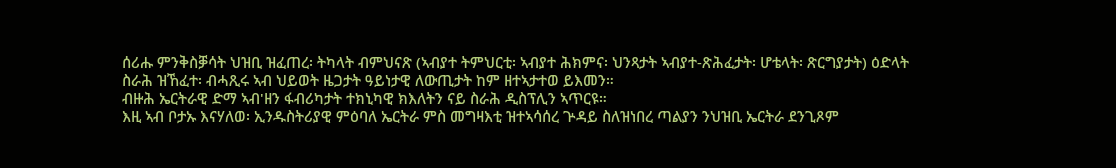ሰሪሑ ምንቅስቓሳት ህዝቢ ዝፈጠረ፡ ትካላት ብምህናጽ (ኣብያተ ትምህርቲ፡ ኣብያተ ሕክምና፡ ህንጻታት ኣብያተ-ጽሕፈታት፡ ሆቴላት፡ ጽርግያታት) ዕድላት ስራሕ ዝኸፈተ፡ ብሓጺሩ ኣብ ህይወት ዜጋታት ዓይነታዊ ለውጢታት ከም ዘተኣታተወ ይእመን።
ብዙሕ ኤርትራዊ ድማ ኣብ'ዘን ፋብሪካታት ተክኒካዊ ክእለትን ናይ ስራሕ ዲስፕሊን ኣጥርዩ።
እዚ ኣብ ቦታኡ እናሃለወ፡ ኢንዱስትሪያዊ ምዕባለ ኤርትራ ምስ መግዛእቲ ዝተኣሳሰረ ጕዳይ ስለዝነበረ ጣልያን ንህዝቢ ኤርትራ ደንጊጾም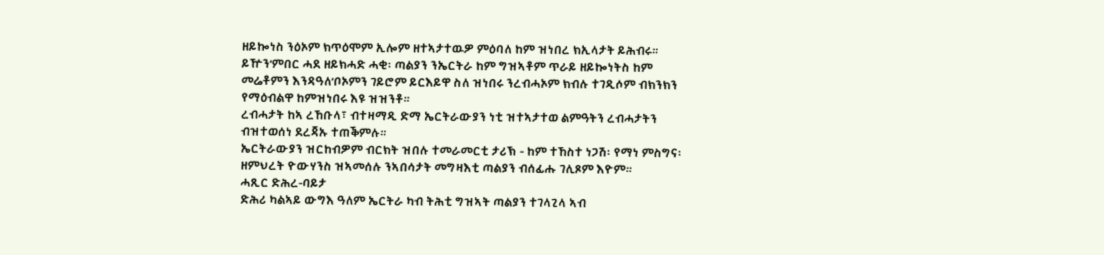ዘይኰነስ ንዕኦም ክጥዕሞም ኢሎም ዘተኣታተዉዎ ምዕባለ ከም ዝነበረ ክኢላታት ይሕብሩ።
ይዅን’ምበር ሓደ ዘይክሓድ ሓቂ፡ ጣልያን ንኤርትራ ከም ግዝኣቶም ጥራይ ዘይኰነትስ ከም መሬቶምን እንዳዓለ’ቦኦምን ገይሮም ይርእይዋ ስለ ዝነበሩ ንረብሓኦም ክብሉ ተገዲሶም ብክንክን የማዕብልዋ ከምዝነበሩ እዩ ዝዝንቶ።
ረብሓታት ከኣ ረኸቡላ፣ ብተዛማዲ ድማ ኤርትራውያን ነቲ ዝተኣታተወ ልምዓትን ረብሓታትን ብዝተወሰነ ደረጃኡ ተጠቕምሉ።
ኤርትራውያን ዝርከብዎም ብርክት ዝበሉ ተመራመርቲ ታሪኽ - ከም ተኸስተ ነጋሽ፡ የማነ ምስግና፡ ዘምህረት ዮውሃንስ ዝኣመሰሉ ንኣበሳታት መግዛእቲ ጣልያን ብሰፊሑ ገሊጾም እዮም።
ሓጺር ድሕረ-ባይታ
ድሕሪ ካልኣይ ውግእ ዓለም ኤርትራ ካብ ትሕቲ ግዝኣት ጣልያን ተገላጊላ ኣብ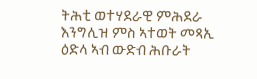ትሕቲ ወተሃደራዊ ምሕደራ እንግሊዝ ምስ ኣተወት መጻኢ ዕድላ ኣብ ውድብ ሕቡራት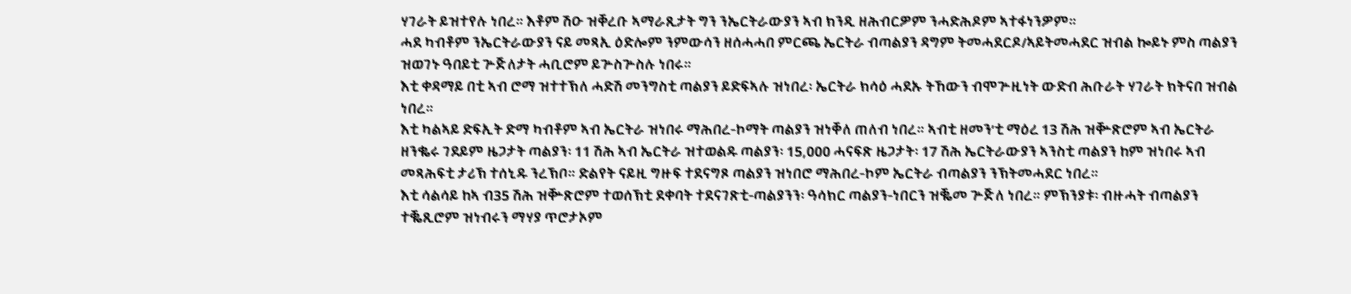ሃገራት ይዝተየሉ ነበረ። እቶም ሽዑ ዝቐረቡ ኣማራጺታት ግን ንኤርትራውያን ኣብ ክንዲ ዘሕብርዎም ንሓድሕዶም ኣተፋነንዎም።
ሓደ ካብቶም ንኤርትራውያን ናይ መጻኢ ዕድሎም ንምውሳን ዘሰሓሓበ ምርጫ ኤርትራ ብጣልያን ዳግም ትመሓደርዶ/ኣይትመሓደር ዝብል ኰይኑ ምስ ጣልያን ዝወገኑ ዓበይቲ ጕጅለታት ሓቢሮም ይጕስጕስሉ ነበሩ።
እቲ ቀዳማይ በቲ ኣብ ሮማ ዝተተኽለ ሓድሽ መንግስቲ ጣልያን ይድፍኣሉ ዝነበረ፡ ኤርትራ ክሳዕ ሓደኡ ትኸውን ብሞጕዚነት ውድብ ሕቡራት ሃገራት ክትናበ ዝብል ነበረ።
እቲ ካልኣይ ድፍኢት ድማ ካብቶም ኣብ ኤርትራ ዝነበሩ ማሕበረ-ኮማት ጣልያን ዝነቐለ ጠለብ ነበረ። ኣብቲ ዘመን’ቲ ማዕረ 13 ሽሕ ዝቝጽሮም ኣብ ኤርትራ ዘንቈሩ ገደይም ዜጋታት ጣልያን፡ 11 ሽሕ ኣብ ኤርትራ ዝተወልዱ ጣልያን፡ 15,000 ሓናፍጽ ዜጋታት፡ 17 ሽሕ ኤርትራውያን ኣንስቲ ጣልያን ከም ዝነበሩ ኣብ መጻሕፍቲ ታሪኽ ተሰኒዱ ንረኽቦ። ድልየት ናይዚ ግዙፍ ተደናግጾ ጣልያን ዝነበሮ ማሕበረ-ኮም ኤርትራ ብጣልያን ንኽትመሓደር ነበረ።
እቲ ሳልሳይ ከኣ ብ35 ሽሕ ዝቝጽሮም ተወሰኽቲ ደቀባት ተደናገጽቲ-ጣልያንን፡ ዓሳክር ጣልያን-ነበርን ዝቘመ ጕጅለ ነበረ። ምኽንያቱ፡ ብዙሓት ብጣልያን ተቘጺሮም ዝነብሩን ማሃያ ጥሮታኦም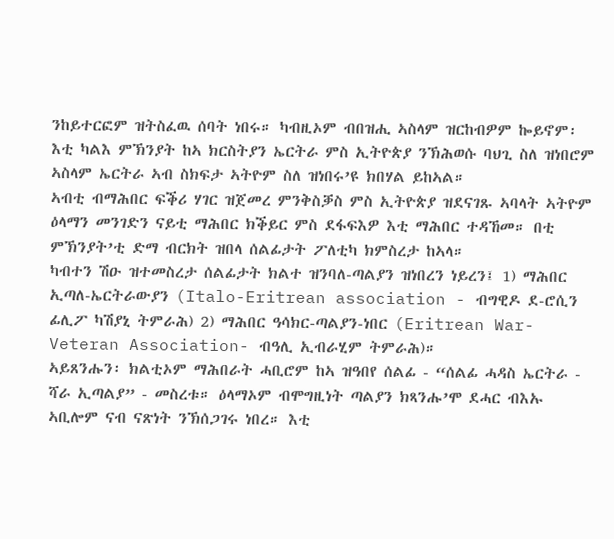ንከይተርፎም ዝትስፈዉ ሰባት ነበሩ። ካብዚኦም ብበዝሒ ኣስላም ዝርከብዎም ኰይኖም፡ እቲ ካልእ ምኽንያት ከኣ ክርስትያን ኤርትራ ምስ ኢትዮጵያ ንኽሕወሱ ባህጊ ስለ ዝነበሮም ኣስላም ኤርትራ ኣብ ስክፍታ ኣትዮም ስለ ዝነበሩ’ዩ ክበሃል ይከኣል።
ኣብቲ ብማሕበር ፍቕሪ ሃገር ዝጀመረ ምንቅስቓስ ምስ ኢትዮጵያ ዝደናገጹ ኣባላት ኣትዮም ዕላማን መንገድን ናይቲ ማሕበር ክቕይር ምስ ደፋፍእዎ እቲ ማሕበር ተዳኸመ። በቲ ምኽንያት’ቲ ድማ ብርክት ዝበላ ሰልፊታት ፖለቲካ ክምስረታ ከኣላ።
ካብተን ሽዑ ዝተመስረታ ሰልፊታት ክልተ ዝንባለ-ጣልያን ዝነበረን ነይረን፤ 1) ማሕበር ኢጣለ-ኤርትራውያን (Italo-Eritrean association - ብግዊዶ ደ-ሮሲን ፊሊፖ ካሽያኒ ትምራሕ) 2) ማሕበር ዓሳክር-ጣልያን-ነበር (Eritrean War-Veteran Association- ብዓሊ ኢብራሂም ትምራሕ)።
ኣይጸንሑን፡ ክልቲኦም ማሕበራት ሓቢሮም ከኣ ዝዓበየ ሰልፊ - “ሰልፊ ሓዳስ ኤርትራ - ሻራ ኢጣልያ” - መስረቱ። ዕላማኦም ብሞግዚነት ጣልያን ክጻንሑ’ሞ ደሓር ብእኡ ኣቢሎም ናብ ናጽነት ንኽሰጋገሩ ነበረ። እቲ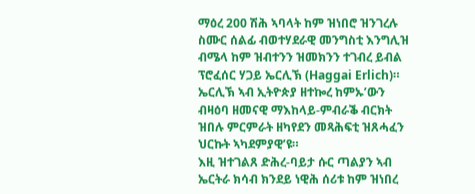ማዕረ 200 ሽሕ ኣባላት ከም ዝነበሮ ዝንገረሉ ስሙር ሰልፊ ብወተሃደራዊ መንግስቲ እንግሊዝ ብሜላ ከም ዝብተንን ዝመክንን ተገብረ ይብል ፕሮፈሰር ሃጋይ ኤርሊኽ (Haggai Erlich)።
ኤርሊኽ ኣብ ኢትዮጵያ ዘተኰረ ከምኡ’ውን ብዛዕባ ዘመናዊ ማእከላይ-ምብራቕ ብርክት ዝበሉ ምርምራት ዘካየደን መጻሕፍቲ ዝጸሓፈን ህርኩት ኣካደምያዊ’ዩ።
እዚ ዝተገልጸ ድሕረ-ባይታ ሱር ጣልያን ኣብ ኤርትራ ክሳብ ክንደይ ነዊሕ ሰሪቱ ከም ዝነበረ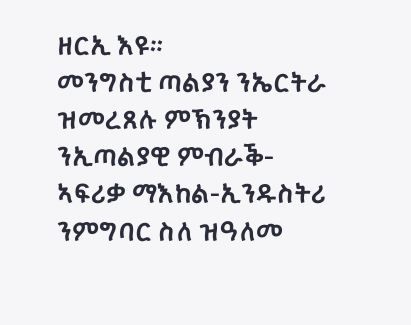ዘርኢ እዩ።
መንግስቲ ጣልያን ንኤርትራ ዝመረጸሉ ምኽንያት ንኢጣልያዊ ምብራቕ-ኣፍሪቃ ማእከል-ኢንዱስትሪ ንምግባር ስለ ዝዓለመ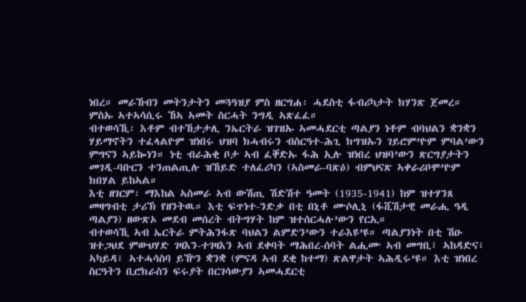ነበረ። መራኸብን መትንታትን መጓዓዝያ ምስ ዘርግሐ፡ ሓደስቲ ፋብሪካታት ክሃንጽ ጀመረ። ምስኡ ኣተኣሳሲሩ ኸኣ ኣመት ስርሓት ንግዲ ኣጽፈፈ።
ብተወሳኺ፡ እቶም ብተኸታታሊ ንኤርትራ ዝገዝኡ ኣመሓደርቲ ጣልያን ነቶም ብባህልን ቋንቋን ሃይማኖትን ተፈላልዮም ዝነበሩ ህዝባ ክሓብሩን ብስርዓተ-ሕጊ ክግዝኡን ገይሮም’ዮም ምባል’ውን ምግናን ኣይኰነን። ነቲ ብራሕቂ ቦታ ኣብ ፈቐድኡ ፋሕ ኢሉ ዝነበረ ህዝባ’ውን ጽርግያታትን መገዲ-ባቡርን ተንጠልጢሉ ዝኸይድ ተለፈሪካን (ኣስመራ-ባጽዕ) ብምህናጽ ኣቀራሪቦሞ’ዮም ክበሃል ይከኣል።
እቲ ዘገርም፡ ማእከል ኣስመራ ኣብ ውሽጢ ሽድሽተ ዓመት (1935-1941) ከም ዝተሃንጸ መዛግብቲ ታሪኽ የዘንትዉ። እቲ ፍጥነተ-ንድቃ በቲ በኒቶ ሙሶሊኒ (ፋሺሽታዊ መራሒ ዓዲ ጣልያን) ዘውጽኦ መደብ መሰረት ብትግሃት ከም ዝተሰርሓሉ’ውን የርኢ።
ብተወሳኺ ኣብ ኤርትራ ምትሕንፋጽ ባህልን ልምድን’ውን ተራእዩ’ዩ። ጣልያንነት በቲ ሽዑ ዝተጋህደ ምውህሃድ ገዛእን-ተገዛእን ኣብ ደቀባት ማሕበረ-ሰባት ልሒሙ ኣብ መግቢ፣ ኣከዳድና፣ ኣካይዳ፣ ኣተሓሳስባ ይዅን ቋንቋ (ምናዳ ኣብ ደቂ ከተማ) ጽልዋታት ኣሕዲሩ’ዩ። እቲ ዝነበረ ስርዓትን ቢሮክራስን ፍሩያት በርገሳውያን ኣመሓደርቲ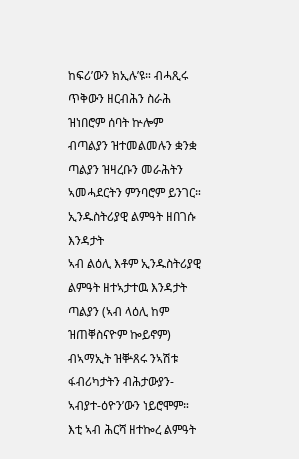ከፍሪ’ውን ክኢሉ’ዩ። ብሓጺሩ ጥቅውን ዘርብሕን ስራሕ ዝነበሮም ሰባት ኵሎም ብጣልያን ዝተመልመሉን ቋንቋ ጣልያን ዝዛረቡን መራሕትን ኣመሓደርትን ምንባሮም ይንገር።
ኢንዱስትሪያዊ ልምዓት ዘበገሱ እንዳታት
ኣብ ልዕሊ እቶም ኢንዱስትሪያዊ ልምዓት ዘተኣታተዉ እንዳታት ጣልያን (ኣብ ላዕሊ ከም ዝጠቐስናዮም ኰይኖም) ብኣማኢት ዝቝጸሩ ንኣሽቱ ፋብሪካታትን ብሕታውያን-ኣብያተ-ዕዮን’ውን ነይሮሞም።
እቲ ኣብ ሕርሻ ዘተኰረ ልምዓት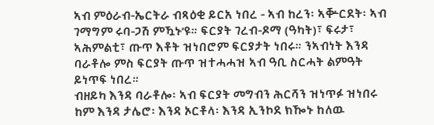ኣብ ምዕራብ-ኤርትራ ብጻዕቂ ይርአ ነበረ - ኣብ ከረን፡ ኣቝርደት፡ ኣብ ገማግም ሩባ-ጋሽ ምዃኑ’ዩ። ፍርያት ገረብ-ዶማ (ዓካት)፣ ፍሩታ፣ ኣሕምልቲ፣ ጡጥ እቶት ዝነበሮም ፍርያታት ነበሩ። ንኣብነት እንዳ ባራቶሎ ምስ ፍርያት ጡጥ ዝተሓሓዝ ኣብ ዓቢ ስርሓት ልምዓት ይነጥፍ ነበረ።
ብዘይካ እንዳ ባራቶሎ፡ ኣብ ፍርያት መግብን ሕርሻን ዝነጥፉ ዝነበሩ ከም እንዳ ታሌሮ፡ እንዳ ኦርቶላ፡ እንዳ ኢንኮደ ክዀኑ ከለዉ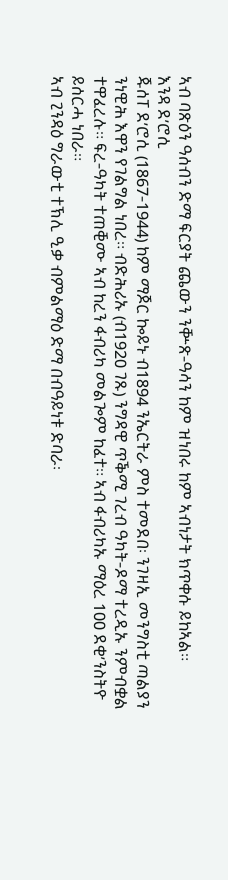ኣብ ባጽዕን ዓሰብን ድማ ፍርያት ጨውን ንቝጽ-ዓሳን ከም ዝነበሩ ከም ኣብነታት ክጥቀሱ ይከኣል።
እንዳ ደ’ሮሲ
ጁሰፐ ደ’ሮሲ (1867-1944) ከም ማጆር ኰይኑ ብ1894 ንኤርትራ ምስ ተመደበ፡ ንገዛኢ መንግስቲ ጣልያን ንነዊሕ እዋን የገልግል ነበረ። ብድሕሪኡ (ብ1920 ገጹ) ንግዳዊ ጥቕሚ ገረብ ዓካት-ዶማ ተረዲኡ ንምብቋል ተዋፈረሉ። ፍረ-ዓካት ተጠቒሙ ኣብ ከረን ፋብሪካ መልጐም ከፈተ። ኣብ ፋብሪካኡ ማዕረ 100 ደቂ’ንስትዮ ይሰርሓ ነበራ።
ኣብ ጊንዳዕ ግራውቲ ተኽሊ ዒቃ ብምልማዕ ድማ በብዓይነቱ ድባራ፡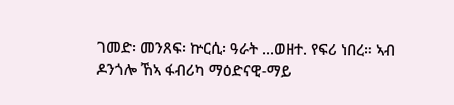ገመድ፡ መንጸፍ፡ ኵርሲ፡ ዓራት ...ወዘተ. የፍሪ ነበረ። ኣብ ዶንጎሎ ኸኣ ፋብሪካ ማዕድናዊ-ማይ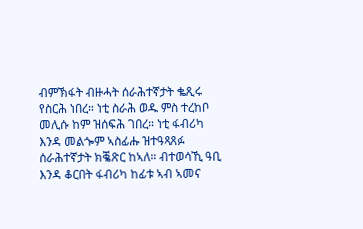ብምኽፋት ብዙሓት ሰራሕተኛታት ቈጺሩ የስርሕ ነበረ። ነቲ ስራሕ ወዱ ምስ ተረከቦ መሊሱ ከም ዝሰፍሕ ገበረ። ነቲ ፋብሪካ እንዳ መልጐም ኣስፊሑ ዝተዓጻጸፉ ሰራሕተኛታት ክቘጽር ከኣለ። ብተወሳኺ ዓቢ እንዳ ቆርበት ፋብሪካ ከፊቱ ኣብ ኣመና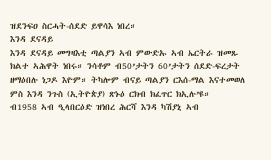ዝደንፍዐ ስርሓት-ሰደድ ይዋሳእ ነበረ።
እንዳ ደናዳይ
እንዳ ደናዳይ መግዛእቲ ጣልያን ኣብ ምውድኡ ኣብ ኤርትራ ዝመጹ ክልተ ኣሕዋት ነበሩ። ንሳቶም ብ50’ታትን 60’ታትን ሰደድ-ፍረታት ዘማዕበሉ ነጋዶ እዮም። ትካሎም ብናይ ጣልያን ርእሰ-ማል እናተመወለ ምስ እንዳ ንጉስ (ኢትዮጵያ) ጽኑዕ ርክብ ክፈጥር ክኢሉ’ዩ።
ብ1958 ኣብ ዒላበርዕድ ዝነበረ ሕርሻ እንዳ ካሽያኒ ኣብ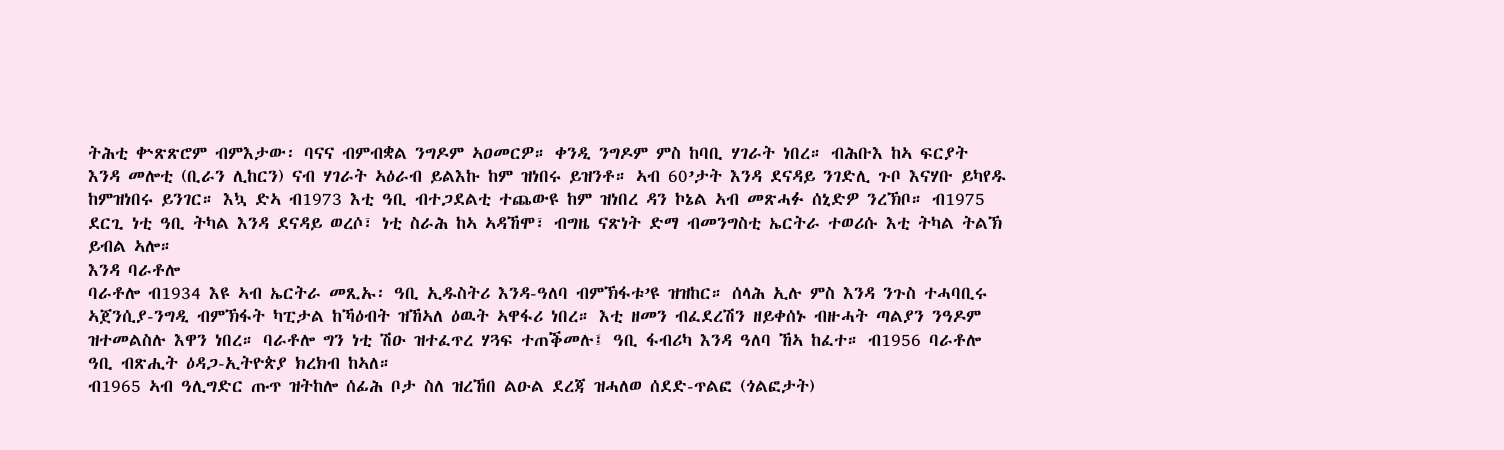ትሕቲ ቍጽጽሮም ብምእታው፡ ባናና ብምብቋል ንግዶም ኣዐመርዎ። ቀንዲ ንግዶም ምስ ከባቢ ሃገራት ነበረ። ብሕቡእ ከኣ ፍርያት እንዳ መሎቲ (ቢራን ሊከርን) ናብ ሃገራት ኣዕራብ ይልእኩ ከም ዝነበሩ ይዝንቶ። ኣብ 60’ታት እንዳ ደናዳይ ንገድሊ ጉቦ እናሃቡ ይካየዱ ከምዝነበሩ ይንገር። እኳ ድኣ ብ1973 እቲ ዓቢ ብተጋደልቲ ተጨውዩ ከም ዝነበረ ዳን ኮኔል ኣብ መጽሓፉ ሰኒድዎ ንረኽቦ። ብ1975 ደርጊ ነቲ ዓቢ ትካል እንዳ ደናዳይ ወረሶ፣ ነቲ ስራሕ ከኣ ኣዳኸሞ፣ ብግዜ ናጽነት ድማ ብመንግስቲ ኤርትራ ተወሪሱ እቲ ትካል ትልኽ ይብል ኣሎ።
እንዳ ባራቶሎ
ባራቶሎ ብ1934 እዩ ኣብ ኤርትራ መጺኡ፡ ዓቢ ኢዱስትሪ እንዳ-ዓለባ ብምኽፋቱ’ዩ ዝዝከር። ሰላሕ ኢሉ ምስ እንዳ ንጉስ ተሓባቢሩ ኣጀንሲያ-ንግዲ ብምኽፋት ካፒታል ከኻዕብት ዝኸኣለ ዕዉት ኣዋፋሪ ነበረ። እቲ ዘመን ብፈደረሽን ዘይቀሰኑ ብዙሓት ጣልያን ንዓዶም ዝተመልስሉ እዋን ነበረ። ባራቶሎ ግን ነቲ ሽዑ ዝተፈጥረ ሃጓፍ ተጠቕመሉ፤ ዓቢ ፋብሪካ እንዳ ዓለባ ኸኣ ከፈተ። ብ1956 ባራቶሎ ዓቢ ብጽሒት ዕዳጋ-ኢትዮጵያ ክረክብ ከኣለ።
ብ1965 ኣብ ዓሊግድር ጡጥ ዝትከሎ ሰፊሕ ቦታ ስለ ዝረኸበ ልዑል ደረጃ ዝሓለወ ሰደድ-ጥልፎ (ጎልፎታት)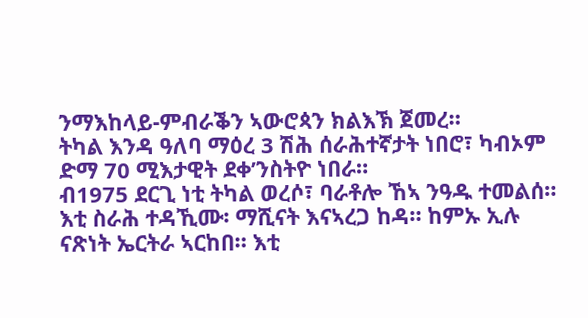ንማእከላይ-ምብራቕን ኣውሮጳን ክልእኽ ጀመረ።
ትካል እንዳ ዓለባ ማዕረ 3 ሽሕ ሰራሕተኛታት ነበሮ፣ ካብኦም ድማ 70 ሚእታዊት ደቀ’ንስትዮ ነበራ።
ብ1975 ደርጊ ነቲ ትካል ወረሶ፣ ባራቶሎ ኸኣ ንዓዱ ተመልሰ። እቲ ስራሕ ተዳኺሙ፡ ማሺናት እናኣረጋ ከዳ። ከምኡ ኢሉ ናጽነት ኤርትራ ኣርከበ። እቲ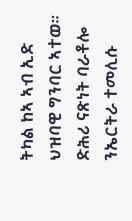ትካል ከኣ ኣብ ኢድ ህዝባዊ ግንባር ኣተወ። ድሕሪ ናጽነት ባራቶሎ ንኤርትራ ተመሊሱ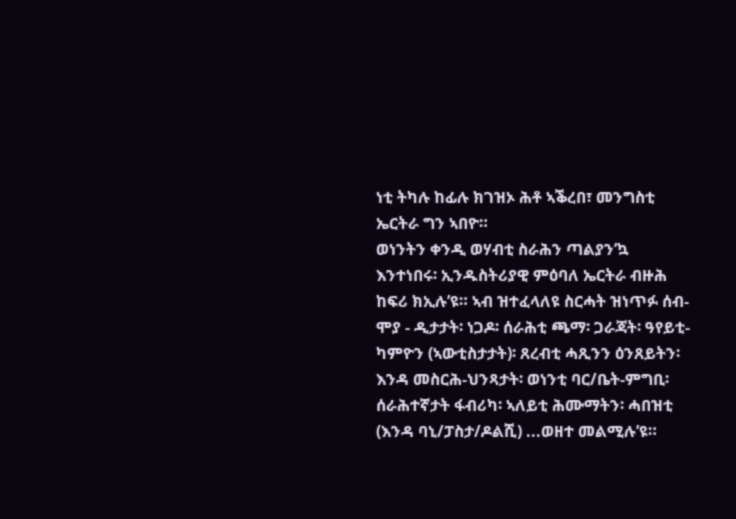ነቲ ትካሉ ከፊሉ ክገዝኦ ሕቶ ኣቕረበ፣ መንግስቲ ኤርትራ ግን ኣበዮ።
ወነንትን ቀንዲ ወሃብቲ ስራሕን ጣልያን’ኳ እንተነበሩ፡ ኢንዱስትሪያዊ ምዕባለ ኤርትራ ብዙሕ ከፍሪ ክኢሉ’ዩ። ኣብ ዝተፈላለዩ ስርሓት ዝነጥፉ ሰብ-ሞያ - ዲታታት፡ ነጋዶ፡ ሰራሕቲ ጫማ፡ ጋራጃት፡ ዓየይቲ-ካምዮን (ኣውቲስታታት)፡ ጸረብቲ ሓጺንን ዕንጸይትን፡ እንዳ መስርሕ-ህንጻታት፡ ወነንቲ ባር/ቤት-ምግቢ፡ ሰራሕተኛታት ፋብሪካ፡ ኣለይቲ ሕሙማትን፡ ሓበዝቲ (እንዳ ባኒ/ፓስታ/ዶልሺ) ...ወዘተ መልሚሉ’ዩ።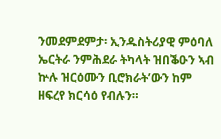ንመደምደምታ፡ ኢንዱስትሪያዊ ምዕባለ ኤርትራ ንምሕደራ ትካላት ዝበቕዑን ኣብ ኵሉ ዝርዕሙን ቢሮክራት’ውን ከም ዘፍረየ ክርሳዕ የብሉን።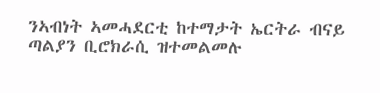ንኣብነት ኣመሓደርቲ ከተማታት ኤርትራ ብናይ ጣልያን ቢሮክራሲ ዝተመልመሉ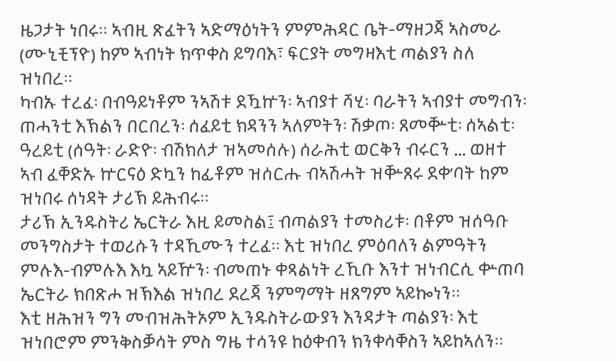ዜጋታት ነበሩ። ኣብዚ ጽፈትን ኣድማዕነትን ምምሕዳር ቤት-ማዘጋጃ ኣስመራ (ሙኒቺፕዮ) ከም ኣብነት ክጥቀስ ይግባእ፣ ፍርያት መግዛእቲ ጣልያን ስለ ዝነበረ።
ካብኡ ተረፈ፡ በብዓይነቶም ንኣሽቱ ደዃኵን፡ ኣብያተ ሻሂ፡ ባራትን ኣብያተ መግብን፡ ጠሓንቲ እኽልን በርበረን፡ ሰፈይቲ ክዳንን ኣለምትን፡ ሽቃጦ፡ ጸመቝቲ፡ ሰኣልቲ፡ ዓረይቲ (ሰዓት፡ ራድዮ፡ ብሽክለታ ዝኣመሰሉ) ሰራሕቲ ወርቅን ብሩርን ... ወዘተ ኣብ ፈቐድኡ ኵርናዕ ድኳን ከፊቶም ዝሰርሑ ብኣሽሓት ዝቝጸሩ ደቀ’ባት ከም ዝነበሩ ሰነዳት ታሪኽ ይሕብሩ።
ታሪኽ ኢንዱስትሪ ኤርትራ እዚ ይመስል፤ ብጣልያን ተመስሪቱ፡ በቶም ዝሰዓቡ መንግስታት ተወሪሱን ተዳኺሙን ተረፈ። እቲ ዝነበረ ምዕባለን ልምዓትን ምሉእ-ብምሉእ እኳ ኣይዅን፡ ብመጠኑ ቀጻልነት ረኺቡ እንተ ዝነብርሲ ቍጠባ ኤርትራ ክበጽሖ ዝኽእል ዝነበረ ደረጃ ንምግማት ዘጸግም ኣይኰነን።
እቲ ዘሕዝን ግን መብዝሕትኦም ኢንዱስትራውያን እንዳታት ጣልያን፡ እቲ ዝነበሮም ምንቅስቓሳት ምስ ግዜ ተሳንዩ ከዕቀብን ክንቀሳቐስን ኣይከኣለን።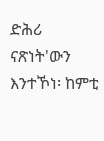ድሕሪ ናጽነት'ውን እንተኾነ፡ ከምቲ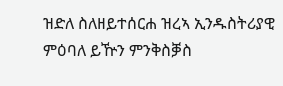ዝድለ ስለዘይተሰርሐ ዝረኣ ኢንዱስትሪያዊ ምዕባለ ይዅን ምንቅስቓስ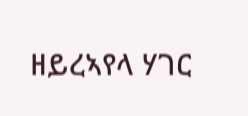ዘይረኣየላ ሃገር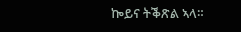ኰይና ትቕጽል ኣላ።